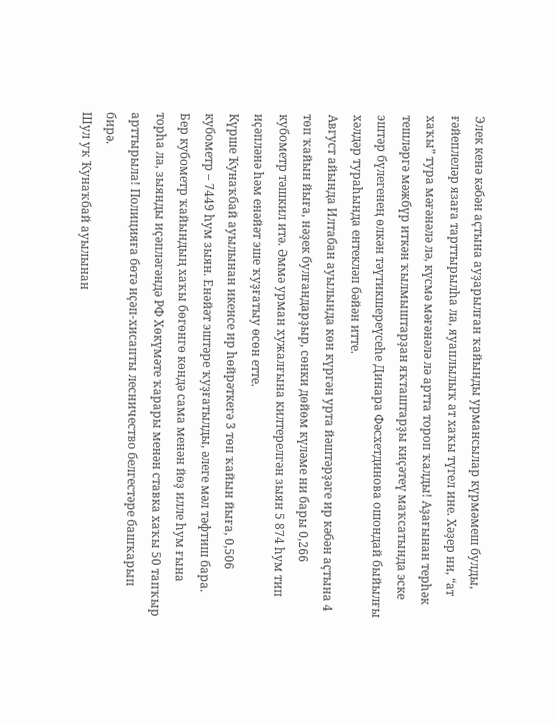Элек кенә кәбән аҫтына ауҙарылған ҡайынды урмансылар күрмәмеш булды, ғәйеплеләр язаға тарттырылһа ла, яуаплылыҡ ат хаҡы түгел ине. Хәҙер ни, “ат хаҡы” тура мәғәнәлә лә, күсмә мәғәнәлә лә артта тороп ҡалды! Аҙағынан терһәк тешләргә мәжбүр иткән ҡылмыштарҙан яҡташтарҙы киҫәтеү маҡсатында эске эштәр бүлегенең өлкән тәүтикшереүсеһе Динара Фәсхетдинова ошондай быйылғы хәлдәр тураһында ентекләп бәйән итте.
Август айында Илтабан ауылында көн күргән урта йәштәрҙәге ир кәбән аҫтына 4 төп ҡайын йыға, нәҙек булғандарҙыр, сөнки дөйөм күләме ни бары 0,266 кубометр тәшкил итә. Әммә урман хужалғына килтерелгән зыян 5 874 һум тип иҫәпләнә һәм енәйәт эше ҡуҙғатыу өсөн етте.
Күрше Ҡунаҡбай ауылынан икенсе ир һөйрәткегә 3 төп ҡайын йыға, 0,506 кубометр – 7449 һум зыян. Енәйәт эштәре ҡуҙғатылды, әлеге мәл тәфтиш бара.
Бер кубометр ҡайындың хаҡы бөгөнгө көндә сама менән йөҙ илле һум ғына торһа ла, зыянды иҫәпләгәндә РФ Хөкүмәте ҡарары менән ставка хаҡы 50 тапҡыр арттырыла! Полицияға бөтә иҫәп-хисапты лесничество белгестәре башҡарып бирә.
Шул уҡ Ҡунаҡбай ауылынан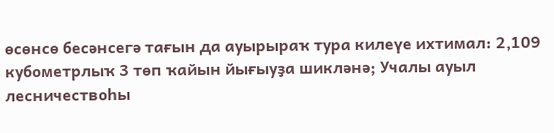өсөнсө бесәнсегә тағын да ауырыраҡ тура килеүе ихтимал: 2,109 кубометрлыҡ 3 төп ҡайын йығыуҙа шикләнә; Учалы ауыл лесничествоһы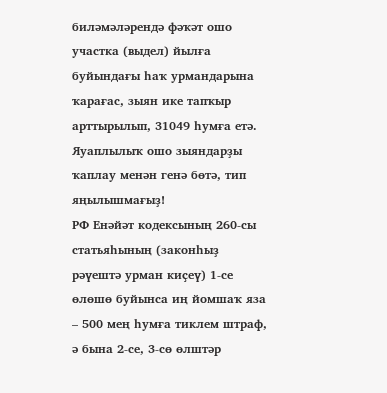биләмәләрендә фәҡәт ошо участка (выдел) йылға буйындағы һаҡ урмандарына ҡарағас, зыян ике тапҡыр арттырылып, 31049 һумға етә.
Яуаплылыҡ ошо зыяндарҙы ҡаплау менән генә бөтә, тип яңылышмағыҙ!
РФ Енәйәт кодексының 260-сы статьяһының (законһыҙ рәүештә урман киҫеү) 1-се өлөшө буйынса иң йомшаҡ яза – 500 мең һумға тиклем штраф, ә бына 2-се, 3-сө өлштәр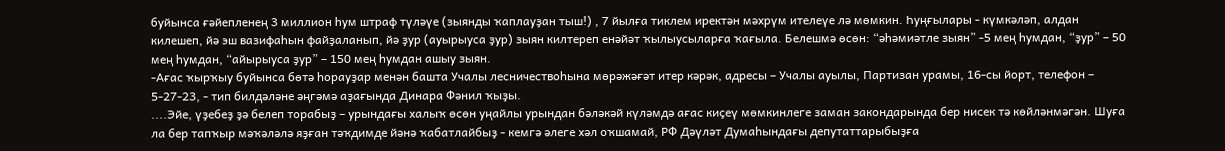буйынса ғәйепленең 3 миллион һум штраф түләүе (зыянды ҡаплауҙан тыш!) , 7 йылға тиклем иректән мәхрүм ителеүе лә мөмкин. Һуңғылары - күмкәләп, алдан килешеп, йә эш вазифаһын файҙаланып, йә ҙур (ауырыуса ҙур) зыян килтереп енәйәт ҡылыусыларға ҡағыла. Белешмә өсөн: “әһәмиәтле зыян” -5 мең һумдан, “ҙур” – 50 мең һумдан, “айырыуса ҙур” – 150 мең һумдан ашыу зыян.
-Ағас ҡырҡыу буйынса бөтә һорауҙар менән башта Учалы лесничествоһына мөрәжәғәт итер кәрәк, адресы – Учалы ауылы, Партизан урамы, 16-сы йорт, телефон – 5-27-23, - тип билдәләне әңгәмә аҙағында Динара Фәнил ҡыҙы.
....Эйе, үҙебеҙ ҙә белеп торабыҙ – урындағы халыҡ өсөн уңайлы урындан бәләкәй күләмдә ағас киҫеү мөмкинлеге заман закондарында бер нисек тә көйләнмәгән. Шуға ла бер тапҡыр мәҡәләлә яҙған тәҡдимде йәнә ҡабатлайбыҙ - кемгә әлеге хәл оҡшамай, РФ Дәүләт Думаһындағы депутаттарыбыҙға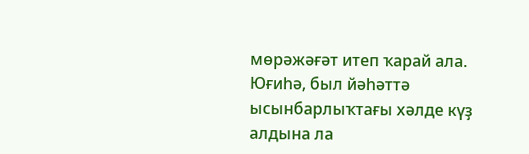мөрәжәғәт итеп ҡарай ала. Юғиһә, был йәһәттә ысынбарлыҡтағы хәлде күҙ алдына ла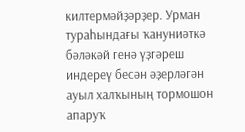килтермәйҙәрҙер. Урман тураһындағы ҡануниәткә бәләкәй генә үҙгәреш индереү бесән әҙерләгән ауыл халҡының тормошон апаруҡ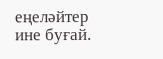еңеләйтер ине буғай.